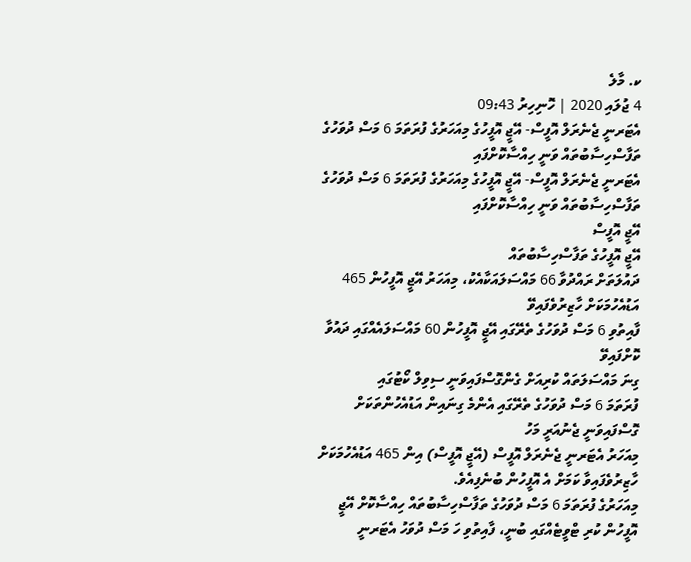ކ. މާލެ
4 ޖުލައި 2020 | ހޮނިހިރު 09:43
އެޓަރނީ ޖެނެރަލް އޮފީސް- އޭޖީ އޮފީހުގެ މިއަހަރުގެ ފުރަތަމަ 6 މަސް ދުވަހުގެ ތަފާސްހިސާބުތައް ވަނީ ހިއްސާކޮށްފައި
އެޓަރނީ ޖެނެރަލް އޮފީސް- އޭޖީ އޮފީހުގެ މިއަހަރުގެ ފުރަތަމަ 6 މަސް ދުވަހުގެ ތަފާސްހިސާބުތައް ވަނީ ހިއްސާކޮށްފައި
އޭޖީ އޮފީސް
އޭޖީ އޮފީހުގެ ތަފާސްހިސާބުތައް
ދައުލަތަށް ރައްދުވާ 66 މައްސަލައަކާއެކު، މިއަހަރު އޭޖީ އޮފީހުން 465 އަޑުއެހުމަކަށް ހާޒިރުވެފައިވޭ
ފާއިތުވި 6 މަސް ދުވަހުގެ ތެރޭގައި އޭޖީ އޮފީހުން 60 މައްސަލައެއްގައި ދައުވާ ކޮށްފައިވޭ
ގިނަ މައްސަލަތައް ކުރިއަށް ގެންގޮސްފައިވަނީ ސިވިލް ކޯޓުގައި
ފުރަތަމަ 6 މަސް ދުވަހުގެ ތެރޭގައި އެންމެ ގިނައިން އަޑުއެހުންތަކަށް ގޮސްފައިވަނީ ޖެނުއަރީ މަހު
މިއަހަރު އެޓަރނީ ޖެނެރަލް އޮފީސް (އޭޖީ އޮފީސް) އިން 465 އަޑުއެހުމަކަށް ހާޒިރުވެފައިވާ ކަމަށް އެ އޮފީހުން ބުނެފިއެވެ.
މިއަހަރުގެ ފުރަތަމަ 6 މަސް ދުވަހުގެ ތަފާސްހިސާބުތައް ހިއްސާކޮށް އޭޖީ އޮފީހުން ކުރި ޓްވީޓެއްގައި ބުނީ، ފާއިތުވި ހަ މަސް ދުވަހު އެޓަރނީ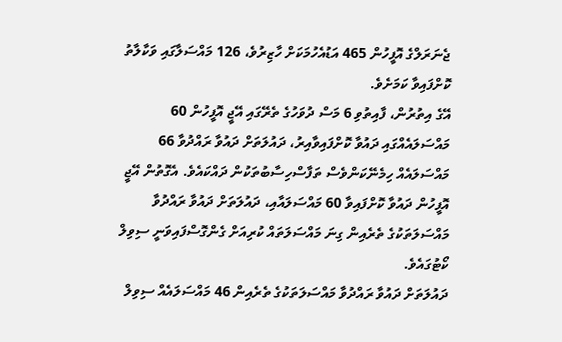ޖެނަރަލްގެ އޮފީހުން 465 އަޑުއެހުމަކަށް ހާޒިރުވެ، 126 މައްސަލާގައި ވަކާލާތު ކޮށްފައިވާ ކަމަށެވެ.
އޭގެ އިތުރުން، ފާއިތުވި 6 މަސް ދުވަހުގެ ތެރޭގައި އޭޖީ އޮފީހުން 60 މައްސަލައެއްގައި ދައުވާ ކޮށްފައިވާއިރު، ދައުލަތަށް ދައުވާ ރައްދުވާ 66 މައްސަލައެއް ހިމެނޭކަންވެސް ތަފާސްހިސާބުތަކުން ދައްކައެވެ. އެގޮތުން އޭޖީ އޮފީހުން ދައުވާ ކޮށްފައިވާ 60 މައްސަލައާއި، ދައުލަތަށް ދައުވާ ރައްދުވާ މައްސަލަތަކުގެ ތެރެއިން ގިނަ މައްސަލަތައް ކުރިއަށް ގެންގޮސްފައިވަނީ ސިވިލް ކޯޓުގައެވެ.
ދައުލަތަށް ދައުވާ ރައްދުވާ މައްސަލަތަކުގެ ތެރެއިން 46 މައްސަލައެއް ސިވިލް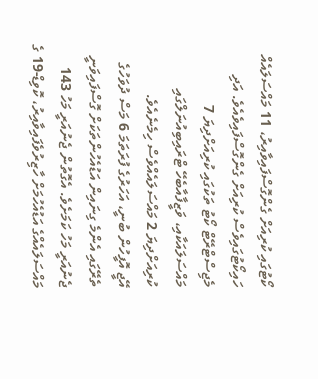ކޯޓުގައި ކުރިއަށް ގެންގޮސްފައިވާއިރު، 11 މައްސަލައެއް ހައިކޯޓުގައިވެސް ކުރިއަށް ގެންގޮސްފައިވެއެވެ. އަދި މެޖިސްޓްރޭޓް ކޯޓު ތަކުގައި ކުރިއަށްދިޔަ 7 މައްސަލައަކާއި، ވަޒީފާއާބެހޭ ޓްރައިބިއުނަލްގައި ކުރިއަށްދިޔަ 2 މައްސަލައެއްވެސް ހިމެނެއެވެ.
އޭޖީ އޮފީހުން ބުނީ، އަހަރުގެ ފުރަތަމަ 6 މަސް ދުވަހުގެ ތެރޭގައި އެންމެ ގިނައިން އަޑުއެހުންތަކަށް ގޮސްފައިވަނީ ޖެނުއަރީ މަހު ކަމަށެވެ. އެގޮތުން ޖެނުއަރީ މަހު 143 މައްސަލައެއްގެ އަޑުއެހުމަށް ހާޒިރުވެފައިވާއިރު، ކޮވިޑް-19 ގެ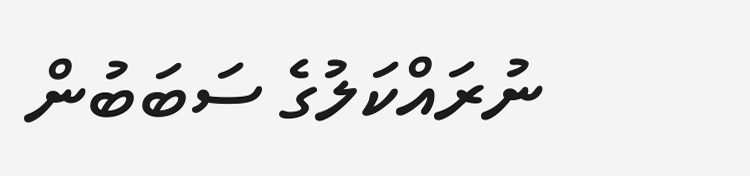ނުރައްކަލުގެ ސަބަބުން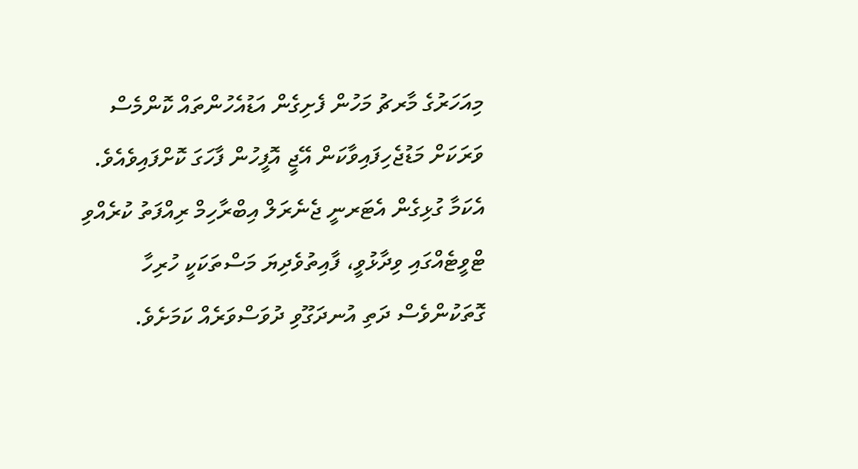މިއަހަރުގެ މާރޗު މަހުން ފެށިގެން އަޑުއެހުންތައް ކޮންމެސް ވަރަކަށް މަޑުޖެހިފައިވާކަން އޭޖީ އޮފީހުން ފާހަގަ ކޮށްފައިވެއެވެ.
އެކަމާ ގުޅިގެން އެޓަރނީ ޖެނެރަލް އިބްރާހިމް ރިއްފަތު ކުރެއްވި ޓްވީޓެއްގައި ވިދާޅުވީ، ފާއިތުވެދިޔަ މަސްތަކަކީ ހުރިހާ ގޮތަކުންވެސް ދަތި އުނދަގޫވި ދުވަސްވަރެއް ކަމަށެވެ.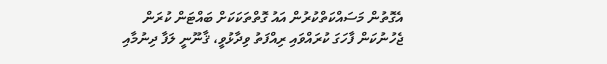އެގޮތުން މަސައްކަތްކުރުން އައު ގޮތްތަކަކަށް ބައްޓަން ކުރަން ޖެހުނުކަން ފާހަގަ ކުރައްވައި ރިއްފަތު ވިދާޅުވީ، ޤާނޫނީ ލަފާ ދިނުމާއި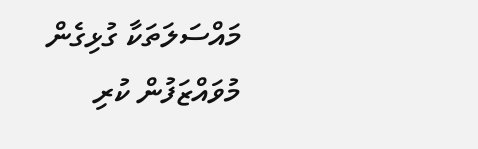މައްސަލަތަކާ ގުޅިގެން މުވައްޒަފުން ކުރި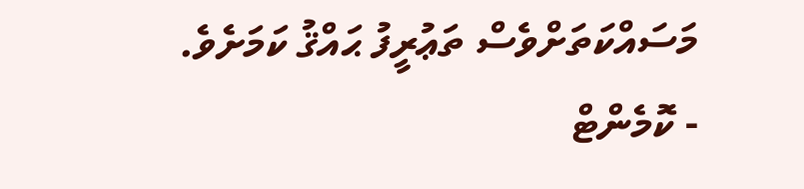މަސައްކަތަށްވެސް ތަޢުރީފު ޙައްޤު ކަމަށެވެ.
- ކޮމެންޓް